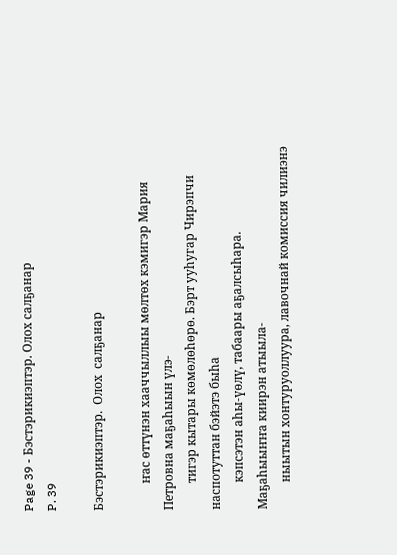Page 39 - Бэстэрикиэптэр. Олох салҕанар
P. 39

Бэстэрикиэптэр.  Олох  салҕанар

         ҥас өттүнэн хааччыллыы мөлтөх кэмигэр Мария Петровна маҕаһыын үлэ-
         тигэр кытары көмөлөһөрө. Бэрт ууһугар Чирэпчи наспотуттан бэйэтэ быһа
         кэпсэтэн аһы-үөлү, табаары аҕалсыһара.  Маҕаһыыҥҥа киирэн атыыла-
         ныытын хонтуруоллуура, лавочнай комиссия чилиэнэ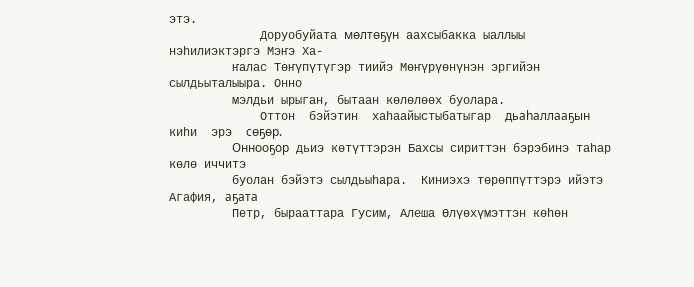этэ.
             Доруобуйата мөлтөҕүн аахсыбакка ыаллыы нэһилиэктэргэ Мэҥэ Ха-
         ҥалас Төҥүпүтүгэр тиийэ Мөҥүрүөнүнэн эргийэн сылдьыталыыра. Онно
         мэлдьи ырыган, бытаан көлөлөөх буолара.
             Оттон  бэйэтин  хаһаайыстыбатыгар  дьаһаллааҕын  киһи  эрэ  сөҕөр.
         Оннооҕор дьиэ көтүттэрэн Бахсы сириттэн бэрэбинэ таһар көлө иччитэ
         буолан бэйэтэ сылдьыһара.  Киниэхэ төрөппүттэрэ ийэтэ Агафия, аҕата
         Петр, бырааттара Гусим, Алеша Өлүөхүмэттэн көһөн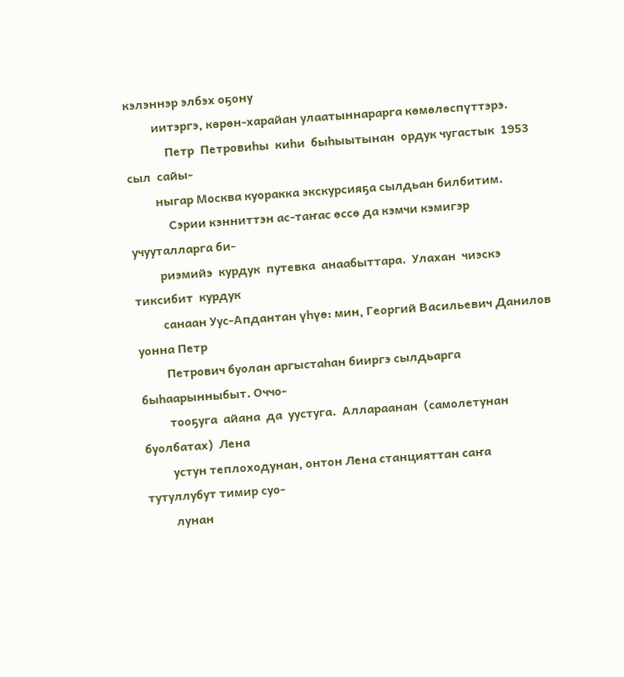кэлэннэр элбэх оҕону
         иитэргэ, көрөн-харайан улаатыннарарга көмөлөспүттэрэ.
             Петр  Петровиһы  киһи  быһыытынан  ордук чугастык  1953  сыл  сайы-
         ныгар Москва куоракка экскурсияҕа сылдьан билбитим.
             Сэрии кэнниттэн ас-таҥас өссө да кэмчи кэмигэр учууталларга би-
         риэмийэ  курдук  путевка  анаабыттара.  Улахан  чиэскэ  тиксибит  курдук
         санаан Уус-Апдантан үһүө: мин, Георгий Васильевич Данилов уонна Петр
         Петрович буолан аргыстаһан бииргэ сылдьарга быһаарынныбыт. Оччо-
         тооҕуга  айана  да  уустуга.  Аллараанан  (самолетунан  буолбатах)  Лена
         устун теплоходунан, онтон Лена станцияттан саҥа тутуллубут тимир суо-
         лунан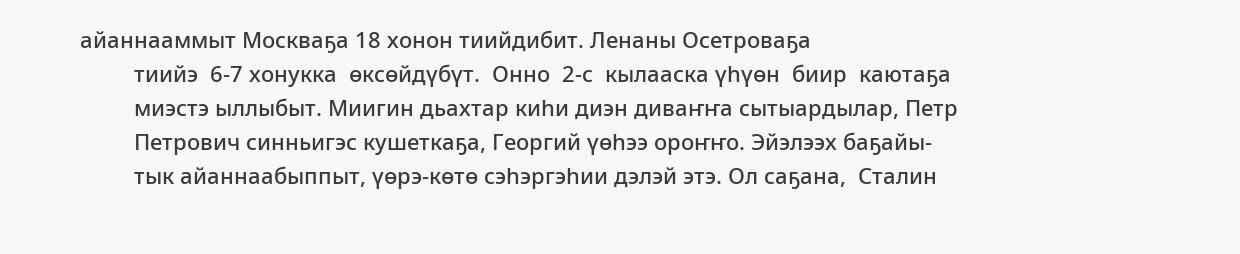айаннааммыт Москваҕа 18 хонон тиийдибит. Ленаны Осетроваҕа
         тиийэ  6-7 хонукка  өксөйдүбүт.  Онно  2-с  кылааска үһүөн  биир  каютаҕа
         миэстэ ыллыбыт. Миигин дьахтар киһи диэн диваҥҥа сытыардылар, Петр
         Петрович синньигэс кушеткаҕа, Георгий үөһээ ороҥҥо. Эйэлээх баҕайы-
         тык айаннаабыппыт, үөрэ-көтө сэһэргэһии дэлэй этэ. Ол саҕана,  Сталин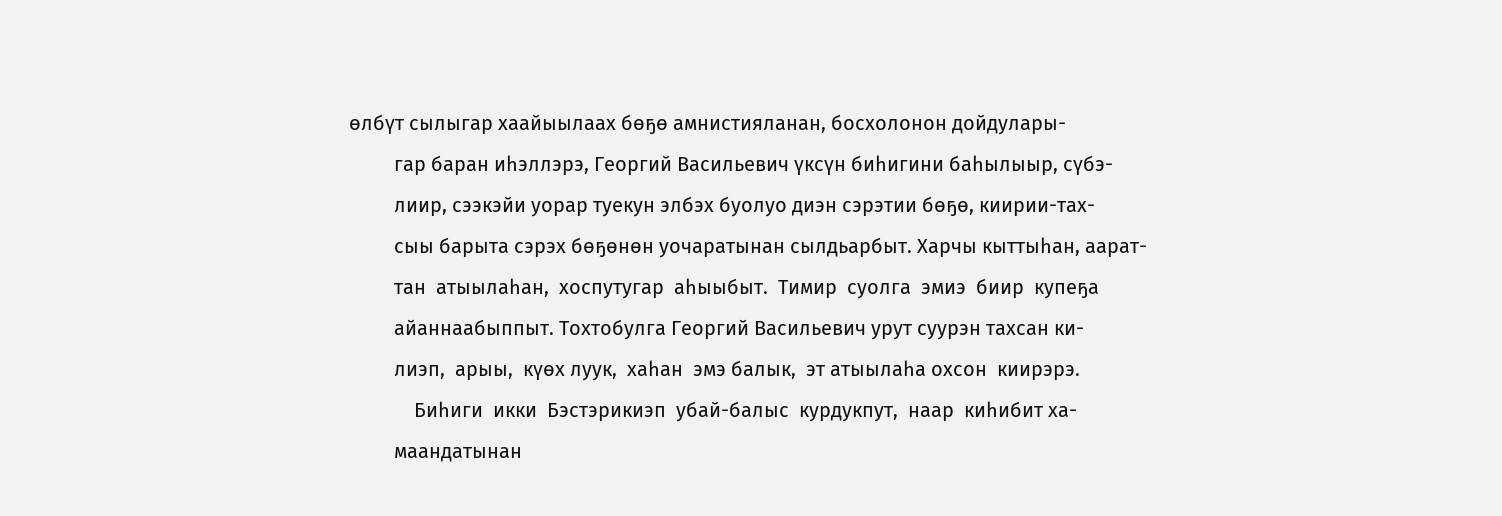өлбүт сылыгар хаайыылаах бөҕө амнистияланан, босхолонон дойдулары-
         гар баран иһэллэрэ, Георгий Васильевич үксүн биһигини баһылыыр, сүбэ-
         лиир, сээкэйи уорар туекун элбэх буолуо диэн сэрэтии бөҕө, киирии-тах-
         сыы барыта сэрэх бөҕөнөн уочаратынан сылдьарбыт. Харчы кыттыһан, аарат-
         тан  атыылаһан,  хоспутугар  аһыыбыт.  Тимир  суолга  эмиэ  биир  купеҕа
         айаннаабыппыт. Тохтобулга Георгий Васильевич урут суурэн тахсан ки-
         лиэп,  арыы,  күөх луук,  хаһан  эмэ балык,  эт атыылаһа охсон  киирэрэ.
             Биһиги  икки  Бэстэрикиэп  убай-балыс  курдукпут,  наар  киһибит ха-
         маандатынан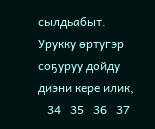сылдьабыт. Урукку өртугэр соҕуруу дойду диэни кере илик,
   34   35   36   37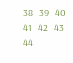38   39   40   41   42   43   44